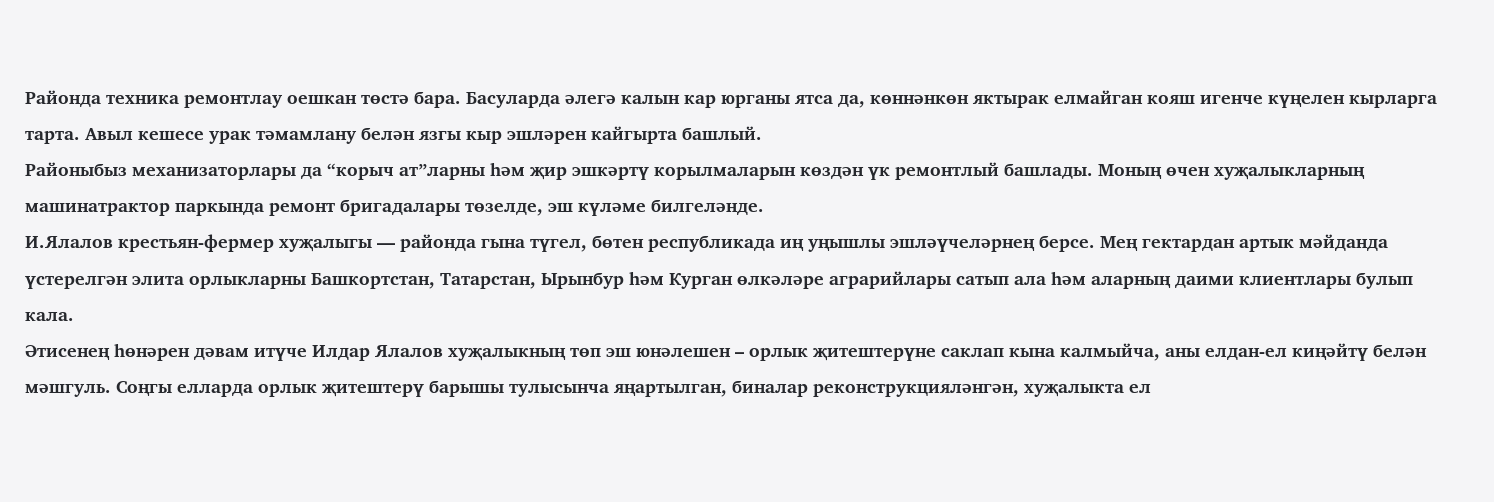Районда техника ремонтлау оешкан төстә бара. Басуларда әлегә калын кар юрганы ятса да, көннәнкөн яктырак елмайган кояш игенче күңелен кырларга тарта. Авыл кешесе урак тәмамлану белән язгы кыр эшләрен кайгырта башлый.
Районыбыз механизаторлары да “корыч ат”ларны һәм җир эшкәртү корылмаларын көздән үк ремонтлый башлады. Моның өчен хуҗалыкларның машинатрактор паркында ремонт бригадалары төзелде, эш күләме билгеләнде.
И.Ялалов крестьян-фермер хуҗалыгы — районда гына түгел, бөтен республикада иң уңышлы эшләүчеләрнең берсе. Мең гектардан артык мәйданда үстерелгән элита орлыкларны Башкортстан, Татарстан, Ырынбур һәм Курган өлкәләре аграрийлары сатып ала һәм аларның даими клиентлары булып кала.
Әтисенең һөнәрен дәвам итүче Илдар Ялалов хуҗалыкның төп эш юнәлешен – орлык җитештерүне саклап кына калмыйча, аны елдан-ел киңәйтү белән мәшгуль. Соңгы елларда орлык җитештерү барышы тулысынча яңартылган, биналар реконструкцияләнгән, хуҗалыкта ел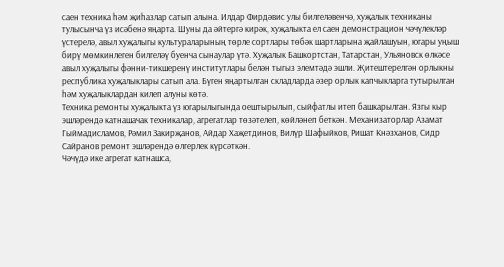саен техника һәм җиһазлар сатып алына. Илдар Фирдәвис улы билгеләвенчә, хуҗалык техниканы тулысынча үз исәбенә яңарта. Шуны да әйтергә кирәк, хуҗалыкта ел саен демонстрацион чәчүлекләр үстерелә, авыл хуҗалыгы культураларының төрле сортлары төбәк шартларына җайлашуын, югары уңыш бирү мөмкинлеген билгеләү буенча сынаулар үтә. Хуҗалык Башкортстан, Татарстан, Ульяновск өлкәсе авыл хуҗалыгы фәнни-тикшеренү институтлары белән тыгыз элемтәдә эшли. Җитештерелгән орлыкны республика хуҗалыклары сатып ала. Бүген яңартылган складларда әзер орлык капчыкларга тутырылган һәм хуҗалыклардан килеп алуны көтә.
Техника ремонты хуҗалыкта үз югарылыгында оештырылып, сыйфатлы итеп башкарылган. Язгы кыр эшләрендә катнашачак техникалар, агрегатлар төзәтелеп, көйләнеп беткән. Механизаторлар Азамат Гыймадисламов, Рәмил Закирҗанов, Айдар Хаҗетдинов, Вилүр Шафыйков, Ришат Кнәзханов, Сидр Сайранов ремонт эшләрендә өлгерлек күрсәткән.
Чәчүдә ике агрегат катнашса,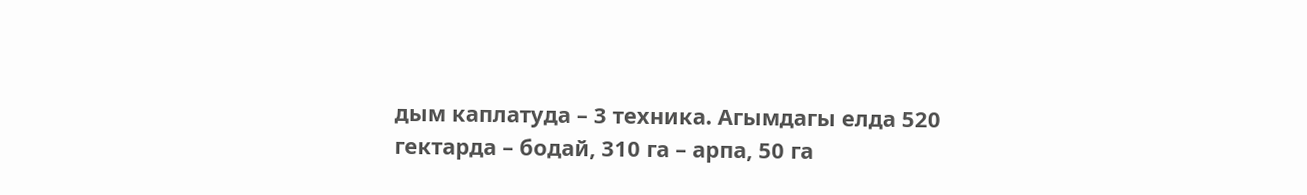дым каплатуда – 3 техника. Агымдагы елда 520 гектарда – бодай, 310 га – арпа, 50 га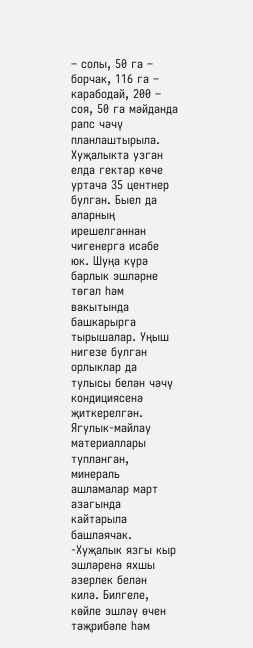– солы, 50 га – борчак, 116 га – карабодай, 200 – соя, 50 га мәйданда рапс чәчү планлаштырыла. Хуҗалыкта узган елда гектар көче уртача 35 центнер булган. Быел да аларның ирешелгәннән чигенергә исәбе юк. Шуңа күрә барлык эшләрне төгәл һәм вакытында башкарырга тырышалар. Уңыш нигезе булган орлыклар да тулысы белән чәчү кондициясенә җиткерелгән. Ягулык-майлау материаллары тупланган, минераль ашламалар март азагында кайтарыла башлаячак.
-Хуҗалык язгы кыр эшләренә яхшы әзерлек белән килә. Билгеле, көйле эшләү өчен тәҗрибәле һәм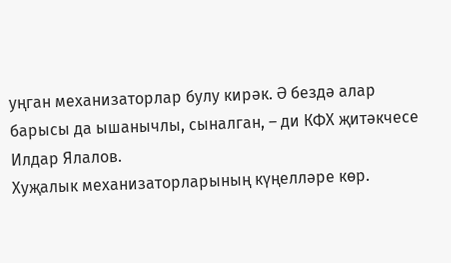уңган механизаторлар булу кирәк. Ә бездә алар барысы да ышанычлы, сыналган, – ди КФХ җитәкчесе Илдар Ялалов.
Хуҗалык механизаторларының күңелләре көр.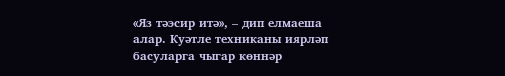«Яз тәэсир итә», – дип елмаеша алар. Куәтле техниканы иярләп басуларга чыгар көннәр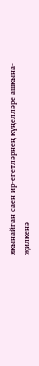якынайган саен ир-егетләрнең күңелләре ашкына-җилкенә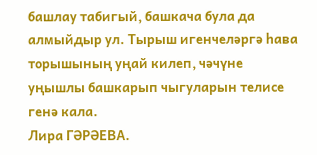башлау табигый, башкача була да алмыйдыр ул. Тырыш игенчеләргә һава торышының уңай килеп, чәчүне уңышлы башкарып чыгуларын телисе генә кала.
Лира ГӘРӘЕВА.